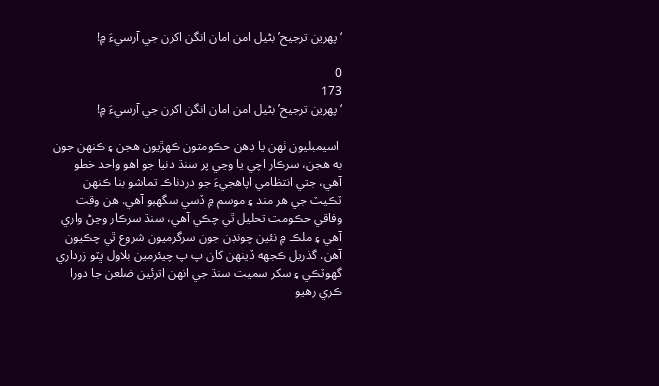‘پهرين ترجيح’ بڻيل امن امان انگن اکرن جي آرسيءَ ۾!

0
173
‘پهرين ترجيح’ بڻيل امن امان انگن اکرن جي آرسيءَ ۾!

 اسيمبليون ٺهن يا ڊهن حڪومتون ڪهڙيون هجن ۽ ڪنهن جون به هجن، سرڪار اچي يا وڃي پر سنڌ دنيا جو اهو واحد خطو آهي، جتي انتظامي اپاهجيءَ جو دردناڪ تماشو بنا ڪنهن ٽڪيٽ جي هر مند ۽ موسم ۾ ڏسي سگهبو آهي. هن وقت وفاقي حڪومت تحليل ٿي چڪي آهي، سنڌ سرڪار وڃڻ واري آهي ۽ ملڪ ۾ نئين چونڊن جون سرگرميون شروع ٿي چڪيون آهن. گذريل ڪجهه ڏينهن کان پ پ چيئرمين بلاول ڀٽو زرداري گهوٽڪي ۽ سکر سميت سنڌ جي انهن اترئين ضلعن جا دورا ڪري رهيو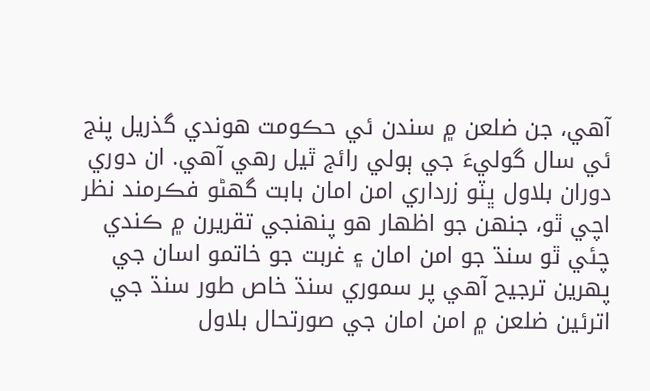آهي، جن ضلعن ۾ سندن ئي حڪومت هوندي گذريل پنج ئي سال گوليءَ جي ٻولي رائج ٿيل رهي آهي. ان دوري دوران بلاول ڀٽو زرداري امن امان بابت گهڻو فڪرمند نظر اچي ٿو، جنهن جو اظهار هو پنهنجي تقريرن ۾ ڪندي چئي ٿو سنڌ جو امن امان ۽ غربت جو خاتمو اسان جي پهرين ترجيح آهي پر سموري سنڌ خاص طور سنڌ جي اترئين ضلعن ۾ امن امان جي صورتحال بلاول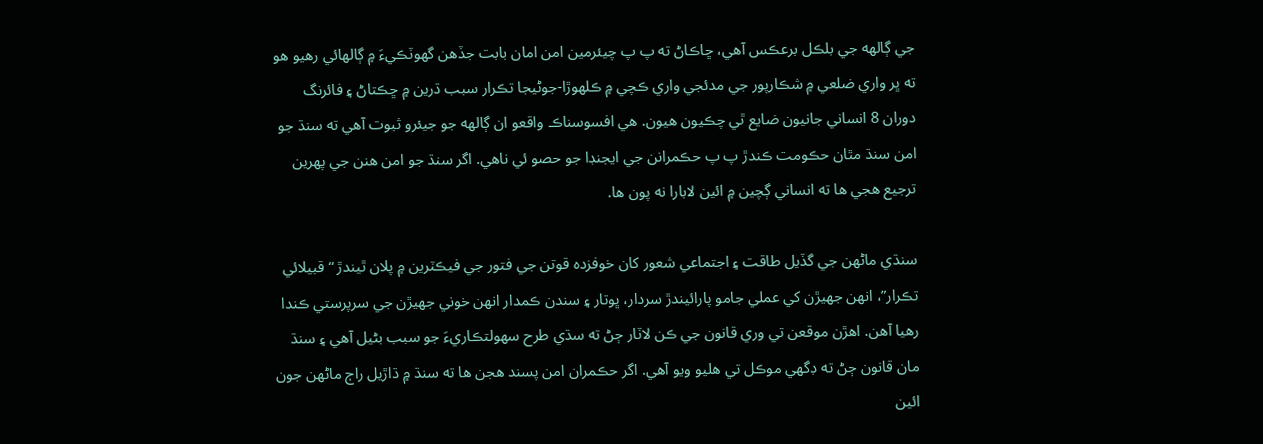جي ڳالهه جي بلڪل برعڪس آهي، ڇاڪاڻ ته پ پ چيئرمين امن امان بابت جڏهن گهوٽڪيءَ ۾ ڳالهائي رهيو هو ته ڀر واري ضلعي ۾ شڪارپور جي مدئجي واري ڪچي ۾ ڪلهوڙا-جوڻيجا تڪرار سبب ڌرين ۾ ڇڪتاڻ ۽ فائرنگ دوران 8 انساني جانيون ضايع ٿي چڪيون هيون. هي افسوسناڪ واقعو ان ڳالهه جو جيئرو ثبوت آهي ته سنڌ جو امن سنڌ مٿان حڪومت ڪندڙ پ پ حڪمرانن جي ايجنڊا جو حصو ئي ناهي. اگر سنڌ جو امن هنن جي پهرين ترجيع هجي ها ته انساني ڳچين ۾ ائين لابارا نه پون ها.

سنڌي ماڻهن جي گڏيل طاقت ۽ اجتماعي شعور کان خوفزده قوتن جي فتور جي فيڪٽرين ۾ پلان ٿيندڙ “قبيلائي تڪرار”، انهن جهيڙن کي عملي جامو پارائيندڙ سردار، ڀوتار ۽ سندن ڪمدار انهن خوني جهيڙن جي سرپرستي ڪندا رهيا آهن. اهڙن موقعن تي وري قانون جي ڪن لاٽار ڄڻ ته سڌي طرح سهولتڪاريءَ جو سبب بڻيل آهي ۽ سنڌ مان قانون ڄڻ ته ڊگهي موڪل تي هليو ويو آهي. اگر حڪمران امن پسند هجن ها ته سنڌ ۾ ڌاڙيل راڄ ماڻهن جون ائين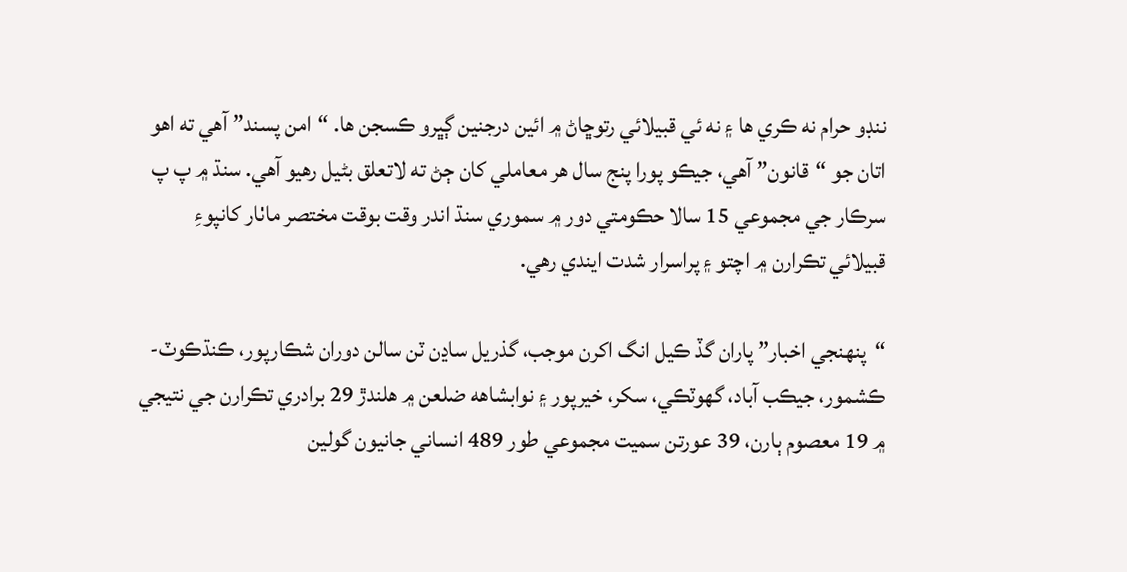ننڊو حرام نه ڪري ها ۽ نه ئي قبيلائي رتوڇاڻ ۾ ائين درجنين ڳڀرو ڪسجن ها. “امن پسند” آهي ته اهو اتان جو “قانون” آهي، جيڪو پورا پنج سال هر معاملي کان ڄڻ ته لاتعلق بڻيل رهيو آهي. سنڌ ۾ پ پ سرڪار جي مجموعي 15 سالا حڪومتي دور ۾ سموري سنڌ اندر وقت بوقت مختصر ماٺار کانپوءِ قبيلائي تڪرارن ۾ اچتو ۽ پراسرار شدت ايندي رهي.

“پنهنجي اخبار” پاران گڏ ڪيل انگ اکرن موجب، گذريل ساڍن ٽن سالن دوران شڪارپور، ڪنڌڪوٽ- ڪشمور، جيڪب آباد، گهوٽڪي، سکر، خيرپور ۽ نوابشاهه ضلعن ۾ هلندڙ 29 برادري تڪرارن جي نتيجي ۾ 19 معصوم ٻارن، 39 عورتن سميت مجموعي طور 489 انساني جانيون گولين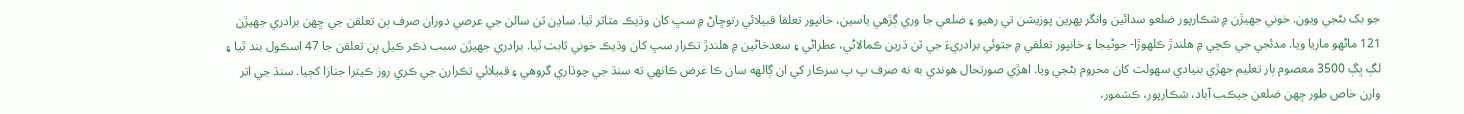جو بک بڻجي ويون. خوني جهيڙن ۾ شڪارپور ضلعو سدائين وانگر پهرين پوزيشن تي رهيو ۽ ضلعي جا وري ڳڙهي ياسين، خانپور تعلقا قبيلائي رتوڇاڻ ۾ سڀ کان وڌيڪ متاثر ٿيا. ساڍن ٽن سالن جي عرصي دوران صرف ٻن تعلقن جي ڇهن برادري جهيڙن 121 ماڻهو ماريا ويا. مدئجي جي ڪچي ۾ هلندڙ ڪلهوڙا- جوڻيجا ۽ خانپور تعلقي ۾ جتوئي برادريءَ جي ٽن ڌرين ڪمالاڻي، عطراڻي ۽ سعدخاڻين ۾ هلندڙ تڪرار سڀ کان وڌيڪ خوني ثابت ٿيا. برادري جهيڙن سبب ذڪر ڪيل ٻن تعلقن جا 47 اسڪول بند ٿيا ۽ لڳ ڀڳ 3500 معصوم ٻار تعليم جهڙي بنيادي سهولت کان محروم بڻجي ويا. اهڙي صورتحال هوندي به نه صرف پ پ سرڪار کي ان ڳالهه سان ڪا غرض ڪانهي ته سنڌ جي چوڌاري گروهي ۽ قبيلائي تڪرارن جي ڪري روز ڪيترا جنازا کڄيا. سنڌ جي اتر وارن خاص طور ڇهن ضلعن جيڪب آباد، شڪارپور، ڪشمور،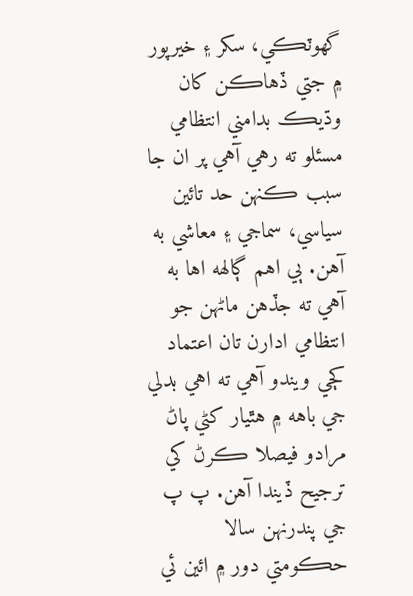گهوٽڪي، سکر ۽ خيرپور ۾ جتي ڏهاڪن کان وڌيڪ بدامني انتظامي مسئلو ته رهي آهي پر ان جا سبب ڪنهن حد تائين سياسي، سماجي ۽ معاشي به آهن. ٻي اهم ڳالهه اها به آهي ته جڏهن ماڻهن جو انتظامي ادارن تان اعتماد کڄي ويندو آهي ته اهي بدلي جي باهه ۾ هٿيار کڻي پاڻ مرادو فيصلا ڪرڻ کي ترجيح ڏيندا آهن. پ پ جي پندرنهن سالا حڪومتي دور ۾ ائين ئي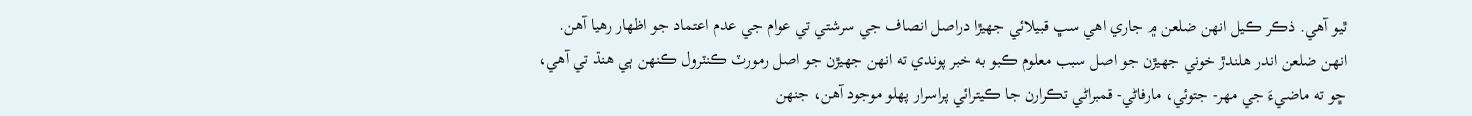ٿيو آهي. ذڪر ڪيل انهن ضلعن ۾ جاري اهي سڀ قبيلائي جهيڙا دراصل انصاف جي سرشتي تي عوام جي عدم اعتماد جو اظهار رهيا آهن. انهن ضلعن اندر هلندڙ خوني جهيڙن جو اصل سبب معلوم ڪبو به خبر پوندي ته انهن جهيڙن جو اصل رمورٽ ڪنٽرول ڪنهن ٻي هنڌ تي آهي، ڇو ته ماضيءَ جي مهر- جتوئي، مارفاڻي- قمبراڻي تڪرارن جا ڪيترائي پراسرار پهلو موجود آهن، جنهن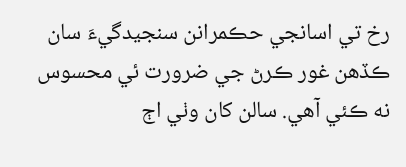رخ تي اسانجي حڪمرانن سنجيدگيءَ سان ڪڏهن غور ڪرڻ جي ضرورت ئي محسوس نه ڪئي آهي. سالن کان وٺي اڄ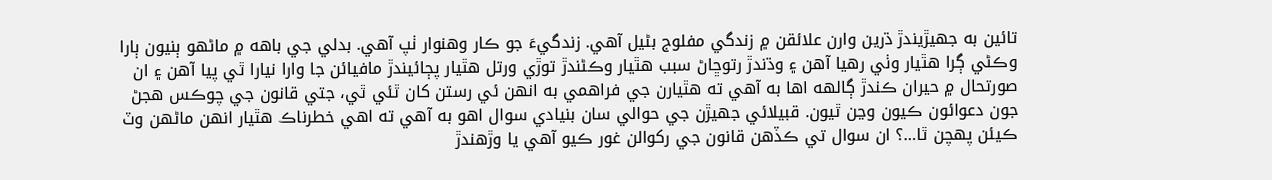تائين به جهيڙيندڙ ڌرين وارن علائقن ۾ زندگي مفلوج بڻيل آهي. زندگيءَ جو ڪار وهنوار ٺپ آهي. بدلي جي باهه ۾ ماڻهو ٻنيون ٻارا وڪڻي ڳرا هٿيار وٺي رهيا آهن ۽ وڌندڙ رتوڇاڻ سبب هٿيار وڪڻندڙ توڙي ورتل هٿيار پڄائيندڙ مافيائن جا وارا نيارا ٿي پيا آهن ۽ ان صورتحال ۾ حيران ڪندڙ ڳالهه اها به آهي ته هٿيارن جي فراهمي به انهن ئي رستن کان ٿئي ٿي، جتي قانون جي چوڪس هجڻ جون دعوائون ڪيون وڃن ٿيون. قبيلائي جهيڙن جي حوالي سان بنيادي سوال اهو به آهي ته اهي خطرناڪ هٿيار انهن ماڻهن وٽ ڪيئن پهچن ٿا…؟ ان سوال تي ڪڏهن قانون جي رکوالن غور ڪيو آهي يا وڙهندڙ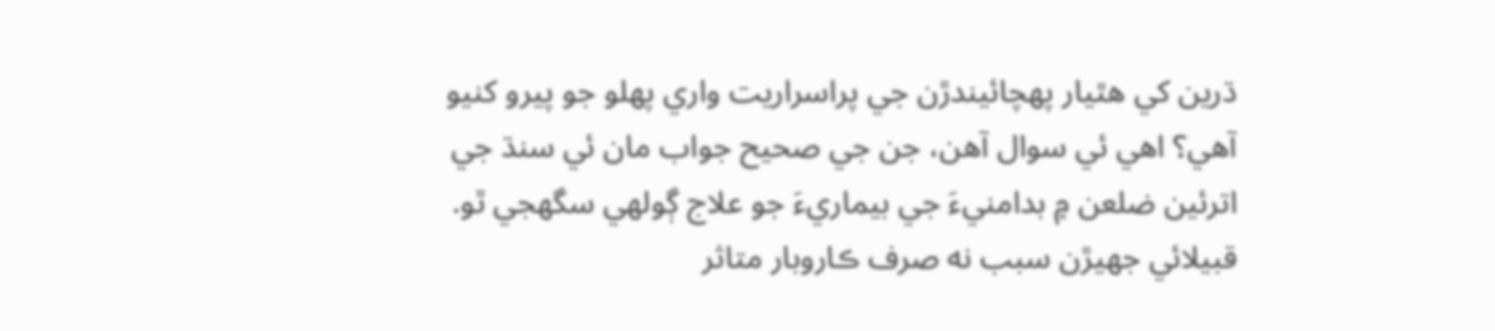ڌرين کي هٿيار پهچائيندڙن جي پراسراريت واري پهلو جو پيرو کنيو آهي؟ اهي ئي سوال آهن، جن جي صحيح جواب مان ئي سنڌ جي اترئين ضلعن ۾ بدامنيءَ جي بيماريءَ جو علاج ڳولهي سگهجي ٿو. قبيلائي جهيڙن سبب نه صرف ڪاروبار متاثر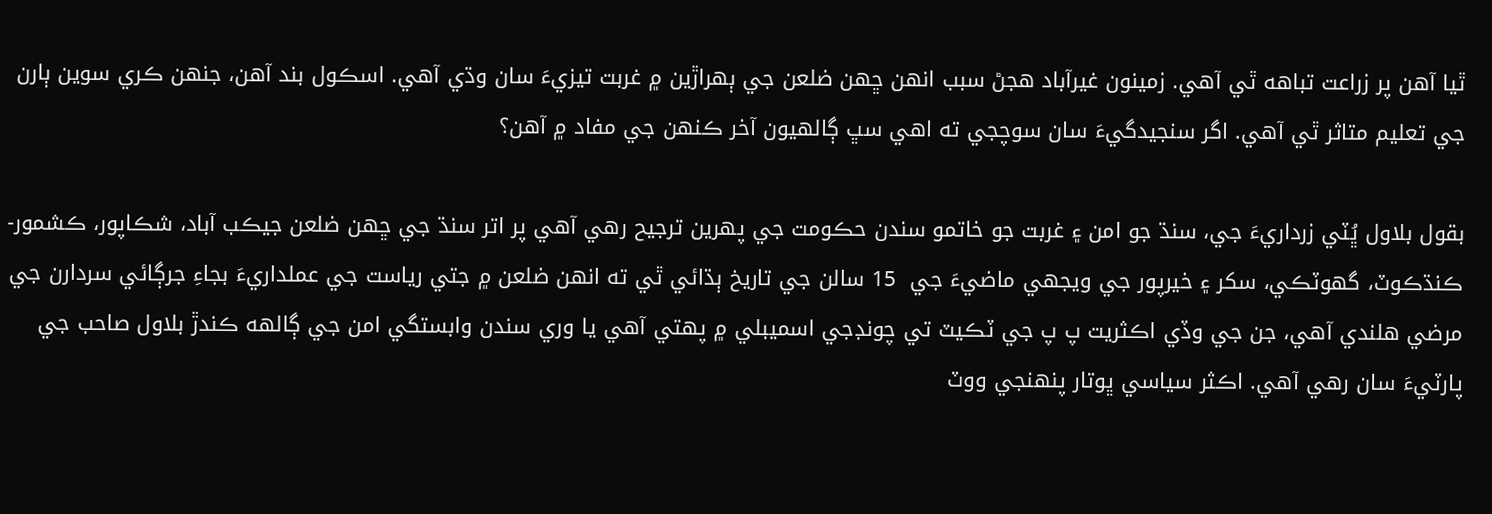ٿيا آهن پر زراعت تباهه ٿي آهي. زمينون غيرآباد هجڻ سبب انهن ڇهن ضلعن جي ٻهراڙين ۾ غربت تيزيءَ سان وڌي آهي. اسڪول بند آهن، جنهن ڪري سوين ٻارن جي تعليم متاثر ٿي آهي. اگر سنجيدگيءَ سان سوچجي ته اهي سڀ ڳالهيون آخر ڪنهن جي مفاد ۾ آهن؟

بقول بلاول ڀُٽي زرداريءَ جي، سنڌ جو امن ۽ غربت جو خاتمو سندن حڪومت جي پهرين ترجيح رهي آهي پر اتر سنڌ جي ڇهن ضلعن جيڪب آباد، شڪاپور، ڪشمور- ڪنڌڪوٽ، گهوٽڪي، سکر ۽ خيرپور جي ويجهي ماضيءَ جي  15 سالن جي تاريخ ٻڌائي ٿي ته انهن ضلعن ۾ جتي رياست جي عملداريءَ بجاءِ جرڳائي سردارن جي مرضي هلندي آهي، جن جي وڏي اڪثريت پ پ جي ٽڪيٽ تي چونڊجي اسميبلي ۾ پهتي آهي يا وري سندن وابستگي امن جي ڳالهه ڪندڙ بلاول صاحب جي پارٽيءَ سان رهي آهي. اڪثر سياسي ڀوتار پنهنجي ووٽ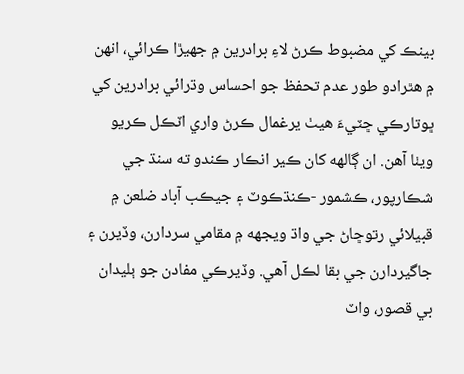بينڪ کي مضبوط ڪرڻ لاءِ برادرين ۾ جهيڙا ڪرائي، انهن ۾ هٿرادو طور عدم تحفظ جو احساس وڌرائي برادرين کي ڀوتارڪي ڇٽيءَ هيٺ يرغمال ڪرڻ واري اٽڪل ڪريو ويٺا آهن. ان ڳالهه کان ڪير انڪار ڪندو ته سنڌ جي شڪارپور، ڪشمور -ڪنڌڪوٽ ۽ جيڪب آباد ضلعن ۾ قبيلائي رتوڇاڻ جي واڌ ويجهه ۾ مقامي سردارن، وڏيرن ۽ جاگيردارن جي بقا لڪل آهي. وڏيرڪي مفادن جو ٻليدان بي قصور، واٽ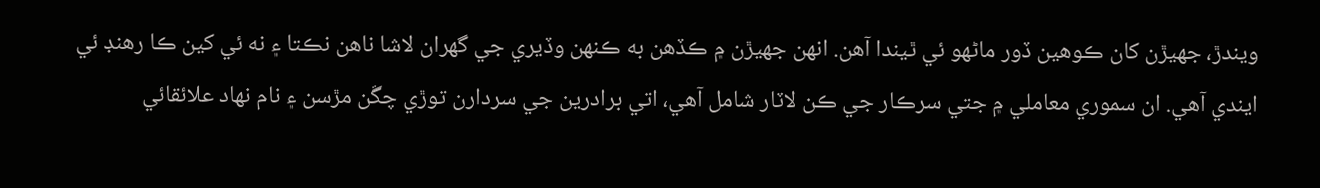ويندڙ، جهيڙن کان ڪوهين ڏور ماڻهو ئي ٿيندا آهن. انهن جهيڙن ۾ ڪڏهن به ڪنهن وڏيري جي گهران لاشا ناهن نڪتا ۽ نه ئي کين ڪا رهنڊ ئي ايندي آهي. ان سموري معاملي ۾ جتي سرڪار جي ڪن لاٽار شامل آهي، اتي برادرين جي سردارن توڙي چڱن مڙسن ۽ نام نهاد علائقائي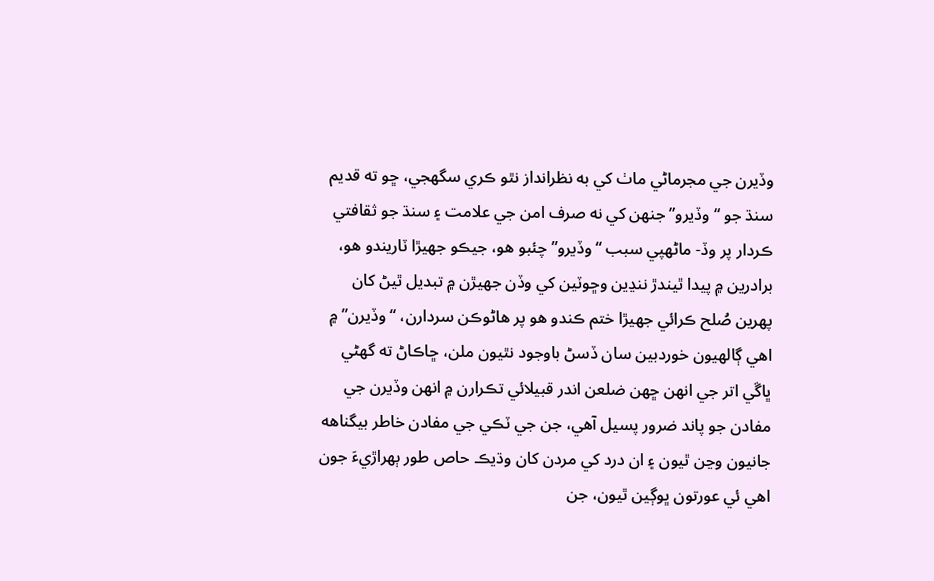وڏيرن جي مجرماڻي ماٺ کي به نظرانداز نٿو ڪري سگهجي، ڇو ته قديم سنڌ جو “وڏيرو” جنهن کي نه صرف امن جي علامت ۽ سنڌ جو ثقافتي ڪردار پر وڏ- ماڻهپي سبب “وڏيرو” چئبو هو، جيڪو جهيڙا ٽاريندو هو، برادرين ۾ پيدا ٿيندڙ ننڍين وڇوٽين کي وڏن جهيڙن ۾ تبديل ٿيڻ کان پهرين صُلح ڪرائي جهيڙا ختم ڪندو هو پر هاڻوڪن سردارن، “وڏيرن” ۾ اهي ڳالهيون خوردبين سان ڏسڻ باوجود نٿيون ملن، ڇاڪاڻ ته گهڻي ڀاڱي اتر جي انهن ڇهن ضلعن اندر قبيلائي تڪرارن ۾ انهن وڏيرن جي مفادن جو پاند ضرور پسيل آهي، جن جي ٽڪي جي مفادن خاطر بيگناهه جانيون وڃن ٿيون ۽ ان درد کي مردن کان وڌيڪ حاص طور ٻهراڙيءَ جون اهي ئي عورتون ڀوڳين ٿيون، جن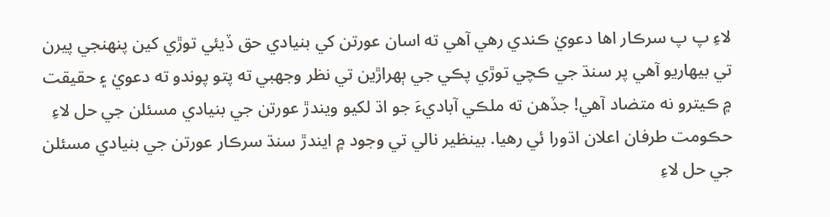لاءِ پ پ سرڪار اها دعويٰ ڪندي رهي آهي ته اسان عورتن کي بنيادي حق ڏيئي توڙي کين پنهنجي پيرن تي بيهاريو آهي پر سنڌ جي ڪچي توڙي پڪي جي ٻهراڙين تي نظر وجهبي ته پتو پوندو ته دعويٰ ۽ حقيقت ۾ ڪيترو نه متضاد آهي! جڏهن ته ملڪي آباديءَ جو اڌ لکيو ويندڙ عورتن جي بنيادي مسئلن جي حل لاءِ حڪومت طرفان اعلان اڌورا ئي رهيا. بينظير نالي تي وجود ۾ ايندڙ سنڌ سرڪار عورتن جي بنيادي مسئلن جي حل لاءِ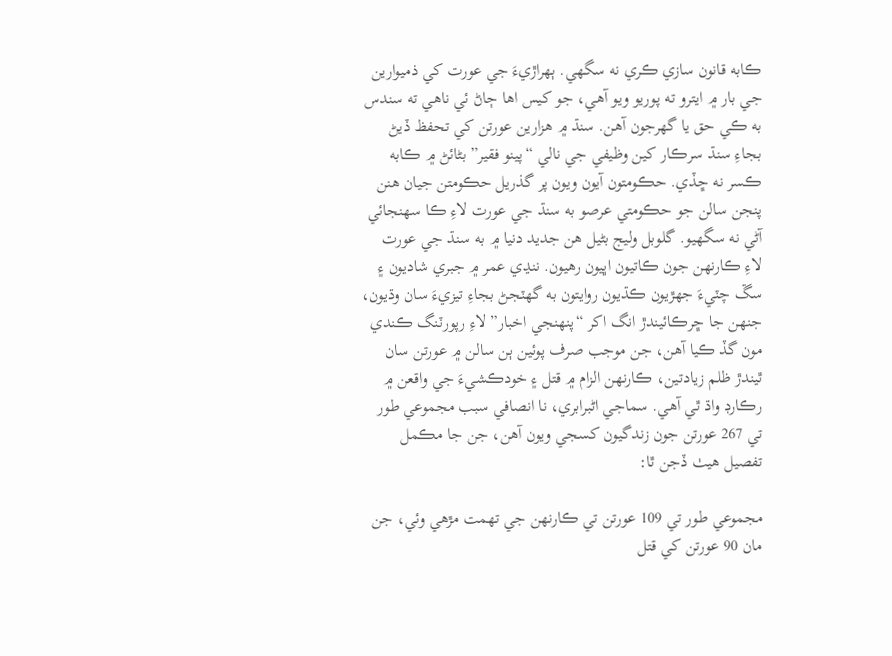ڪابه قانون سازي ڪري نه سگهي. ٻهراڙيءَ جي عورت کي ذميوارين جي بار ۾ ايترو ته پوريو ويو آهي، جو کيس اها ڄاڻ ئي ناهي ته سندس به ڪي حق يا گهرجون آهن. سنڌ ۾ هزارين عورتن کي تحفظ ڏيڻ بجاءِ سنڌ سرڪار کين وظيفي جي نالي “پينو فقير” بڻائڻ ۾ ڪابه ڪسر نه ڇڏي. حڪومتون آيون ويون پر گذريل حڪومتن جيان هنن پنجن سالن جو حڪومتي عرصو به سنڌ جي عورت لاءِ ڪا سهنجائي آڻي نه سگهيو. گلوبل وليج بڻيل هن جديد دنيا ۾ به سنڌ جي عورت لاءِ ڪارنهن جون ڪاتيون اڀيون رهيون. ننڍي عمر ۾ جبري شاديون ۽ سڱ چٽيءَ جهڙيون ڪڌيون روايتون به گهٽجڻ بجاءِ تيزيءَ سان وڌيون، جنهن جا ڇرڪائيندڙ انگ اکر “پنهنجي اخبار” لاءِ رپورٽنگ ڪندي مون گڏ ڪيا آهن، جن موجب صرف پوئين ٻن سالن ۾ عورتن سان ٿيندڙ ظلم زيادتين، ڪارنهن الزام ۾ قتل ۽ خودڪشيءَ جي واقعن ۾ رڪارڊ واڌ ٿي آهي. سماجي اڻبرابري، نا انصافي سبب مجموعي طور تي 267 عورتن جون زندگيون کسجي ويون آهن، جن جا مڪمل تفصيل هيٺ ڏجن ٿا:

مجموعي طور تي 109 عورتن تي ڪارنهن جي تهمت مڙهي وئي، جن مان 90 عورتن کي قتل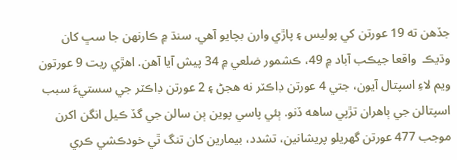جڏهن ته 19 عورتن کي پوليس ۽ پاڙي وارن بچايو آهي. سنڌ ۾ ڪارنهن جا سڀ کان وڌيڪ  واقعا جيڪب آباد ۾ 49، ڪشمور ضلعي ۾ 34 پيش آيا آهن. اهڙي ريت 9 عورتون ويم لاءِ اسپتال آيون، جتي 4 عورتن ڊاڪٽر نه هجڻ ۽ 2 عورتن ڊاڪٽر جي سستيءَ سبب اسپتالن جي ٻاهران تڙپي ساهه ڏنو. ٻئي پاسي پوين ٻن سالن جي گڏ ڪيل انگن اکرن موجب 477 عورتن گهريلو پريشانين، تشدد، بيمارين کان تنگ ٿي خودڪشي ڪري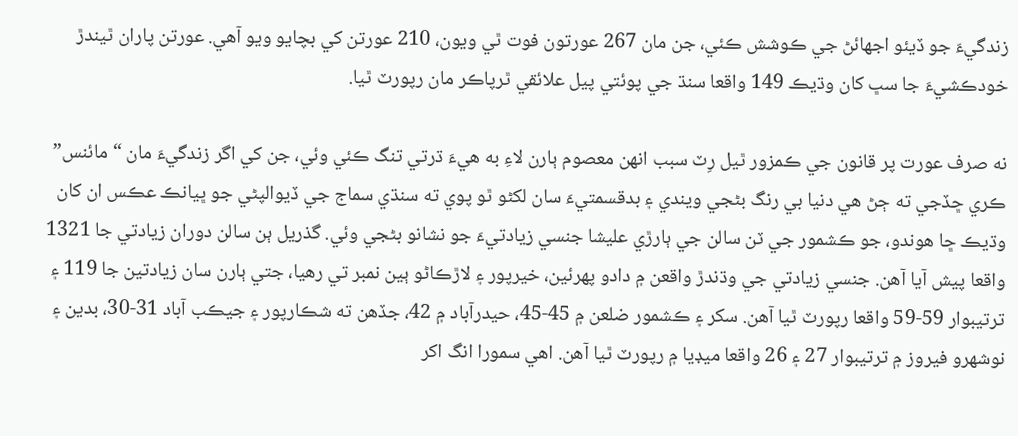زندگيءَ جو ڏيئو اجهائڻ جي ڪوشش ڪئي، جن مان 267 عورتون فوت ٿي ويون، 210 عورتن کي بچايو ويو آهي. عورتن پاران ٿيندڙ خودڪشيءَ جا سڀ کان وڌيڪ 149 واقعا سنڌ جي پوئتي پيل علائقي ٿرپاڪر مان رپورٽ ٿيا.

نه صرف عورت پر قانون جي ڪمزور ٿيل رِٽ سبب انهن معصوم ٻارن لاءِ به هيءَ ڌرتي تنگ ڪئي وئي، جن کي اگر زندگيءَ مان “مائنس” ڪري ڇڏجي ته ڄڻ هي دنيا بي رنگ بڻجي ويندي ۽ بدقسمتيءَ سان لکڻو ٿو پوي ته سنڌي سماج جي ڏيوالپڻي جو ڀيانڪ عڪس ان کان وڌيڪ ڇا هوندو، جو ڪشمور جي ٽن سالن جي ٻارڙي عليشا جنسي زيادتيءَ جو نشانو بڻجي وئي. گذريل ٻن سالن دوران زيادتي جا 1321 واقعا پيش آيا آهن. جنسي زيادتي جي وڌندڙ واقعن ۾ دادو پهرئين، خيرپور ۽ لاڙڪاڻو ٻين نمبر تي رهيا، جتي ٻارن سان زيادتين جا 119 ۽ ترتيبوار 59-59 واقعا رپورٽ ٿيا آهن. سکر ۽ ڪشمور ضلعن ۾ 45-45، حيدرآباد ۾ 42، جڏهن ته شڪارپور ۽ جيڪب آباد 31-30، بدين ۽ نوشهرو فيروز ۾ ترتيبوار 27 ۽ 26 واقعا ميڊيا ۾ رپورٽ ٿيا آهن. اهي سمورا انگ اکر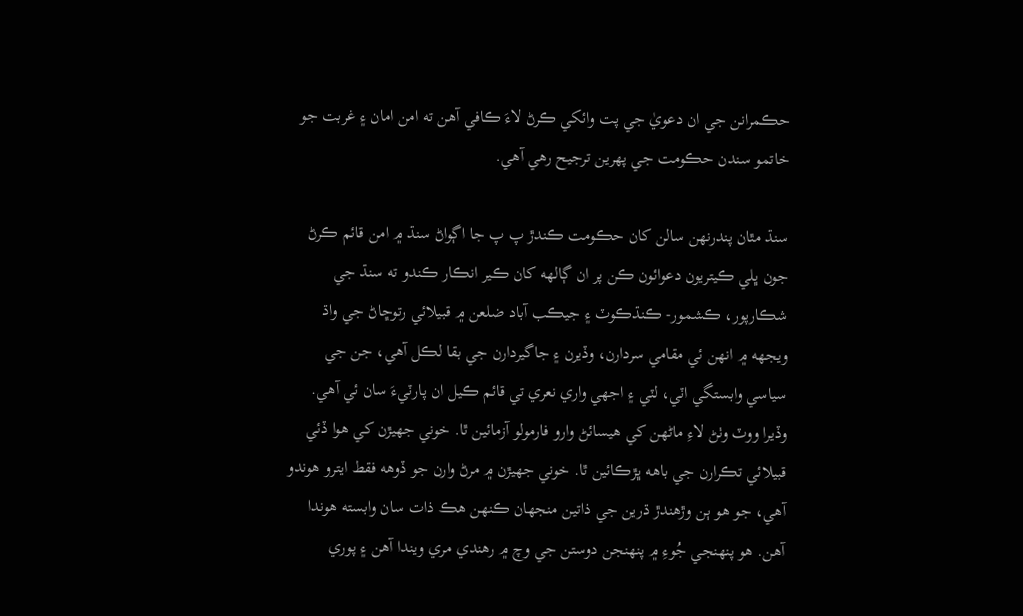حڪمرانن جي ان دعويٰ جي پت وائکي ڪرڻ لاءَ ڪافي آهن ته امن امان ۽ غربت جو خاتمو سندن حڪومت جي پهرين ترجيح رهي آهي.

سنڌ مٿان پندرنهن سالن کان حڪومت ڪندڙ پ پ جا اڳواڻ سنڌ ۾ امن قائم ڪرڻ جون ڀلي ڪيتريون دعوائون ڪن پر ان ڳالهه کان ڪير انڪار ڪندو ته سنڌ جي شڪارپور، ڪشمور- ڪنڌڪوٽ ۽ جيڪب آباد ضلعن ۾ قبيلائي رتوڇاڻ جي واڌ ويجهه ۾ انهن ئي مقامي سردارن، وڏيرن ۽ جاگيردارن جي بقا لڪل آهي، جن جي سياسي وابستگي اٽي، لٽي ۽ اجهي واري نعري تي قائم ڪيل ان پارٽيءَ سان ئي آهي. وڏيرا ووٽ وٺڻ لاءِ ماڻهن کي هيسائڻ وارو فارمولو آزمائين ٿا. خوني جهيڙن کي هوا ڏئي قبيلائي تڪرارن جي باهه ڀڙڪائين ٿا. خوني جهيڙن ۾ مرڻ وارن جو ڏوهه فقط ايترو هوندو آهي، جو هو ٻن وڙهندڙ ڌرين جي ذاتين منجهان ڪنهن هڪ ذات سان وابسته هوندا آهن. هو پنهنجي جُوءِ ۾ پنهنجن دوستن جي وچ ۾ رهندي مري ويندا آهن ۽ پوري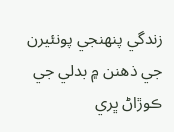زندگي پنهنجي پونئيرن جي ذهنن ۾ بدلي جي ڪوڙاڻ ڀري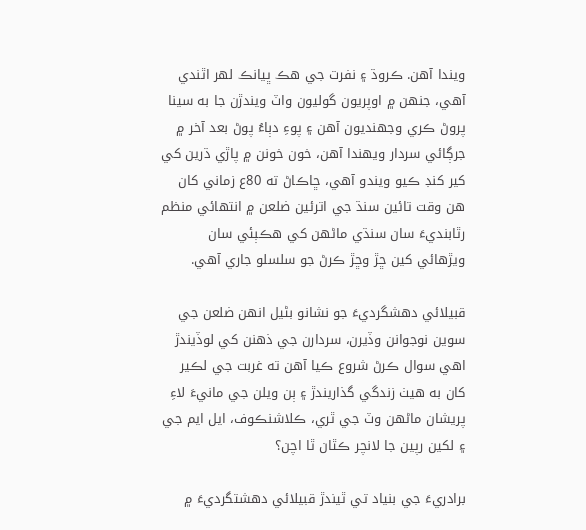ويندا آهن. ڪروڌ ۽ نفرت جي هڪ ڀيانڪ لهر اٿندي آهي، جنهن ۾ اوپريون گوليون واٽ ويندڙن جا به سينا پروڻ ڪري وجهنديون آهن ۽ پوءِ دٻاءُ پوڻ بعد آخر ۾ جرڳائي سردار ويھندا آهن، خون خونن ۾ پاڙي ڌرين کي کير کنڊ ڪيو ويندو آهي، ڇاڪاڻ ته 80ع زماني کان هن وقت تائين سنڌ جي اترئين ضلعن ۾ انتهائي منظم رٿابنديءَ سان سنڌي ماڻهن کي هڪٻئي سان ويڙهائي کين ڇڙ وڇڙ ڪرڻ جو سلسلو جاري آهي.

قبيلائي دهشگرديءَ جو نشانو بڻيل انهن ضلعن جي سوين نوجوانن وڏيرن، سردارن جي ذهنن کي لوڏيندڙ اهي سوال ڪرڻ شروع ڪيا آهن ته غربت جي لڪير کان به هيٺ زندگي گذاريندڙ ۽ ٻن ويلن جي مانيءَ لاءِ پريشان ماڻهن وٽ جي ٿري، ڪلاشنڪوف، ايل ايم جي ۽ لکين رپين جا لانچر ڪٿان ٿا اچن؟

برادريءَ جي بنياد تي ٿيندڙ قبيلائي دهشتگرديءَ ۾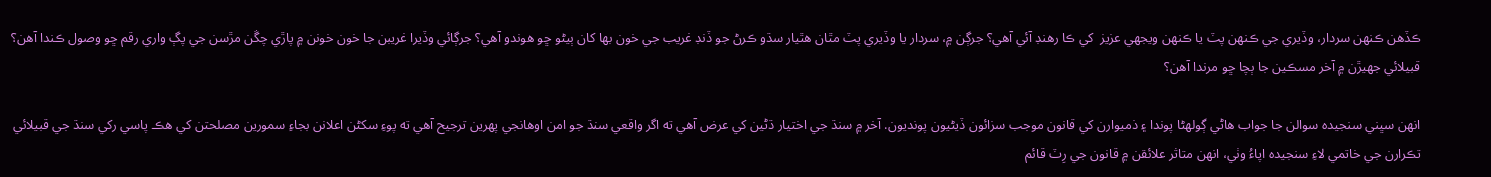ڪڏهن ڪنهن سردار، وڏيري جي ڪنهن پٽ يا ڪنهن ويجهي عزيز  کي ڪا رهنڊ آئي آهي؟ جرڳن ۾، سردار يا وڏيري پٽ مٿان هٿيار سڌو ڪرڻ جو ڏنڊ غريب جي خون بها کان ٻيڻو ڇو هوندو آهي؟ جرڳائي وڏيرا غريبن جا خون خونن ۾ پاڙي چڱن مڙسن جي پڳ واري رقم ڇو وصول ڪندا آهن؟ قبيلائي جهيڙن ۾ آخر مسڪين جا ٻچا ڇو مرندا آهن؟

انهن سڀني سنجيده سوالن جا جواب هاڻي ڳولهڻا پوندا ۽ ذميوارن کي قانون موجب سزائون ڏيڻيون پونديون. آخر ۾ سنڌ جي اختيار ڌڻين کي عرض آهي ته اگر واقعي سنڌ جو امن اوهانجي پهرين ترجيح آهي ته پوءِ سکڻن اعلانن بجاءِ سمورين مصلحتن کي هڪ پاسي رکي سنڌ جي قبيلائي تڪرارن جي خاتمي لاءِ سنجيده اپاءُ وٺي، انهن متاثر علائقن ۾ قانون جي رِٽ قائم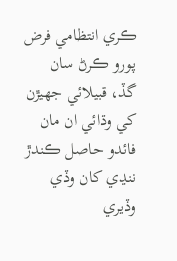ڪري انتظامي فرض پورو ڪرڻ سان گڏ، قبيلائي جهيڙن کي وڌائي ان مان فائدو حاصل ڪندڙ ننڍي کان وڏي وڏيري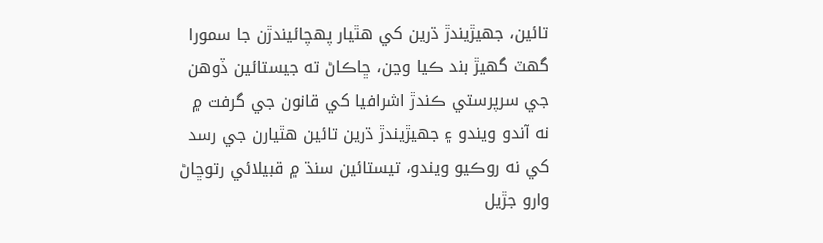تائين، جهيڙيندڙ ڌرين کي هٿيار پهچائيندڙن جا سمورا گهٽ گهيڙ بند ڪيا وڃن، ڇاڪاڻ ته جيستائين ڏوهن جي سرپرستي ڪندڙ اشرافيا کي قانون جي گرفت ۾ نه آندو ويندو ۽ جهيڙيندڙ ڌرين تائين هٿيارن جي رسد کي نه روڪيو ويندو، تيستائين سنڌ ۾ قبيلائي رتوڇاڻ وارو جڙيل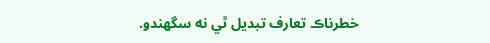خطرناڪ تعارف تبديل ٿي نه سگهندو.